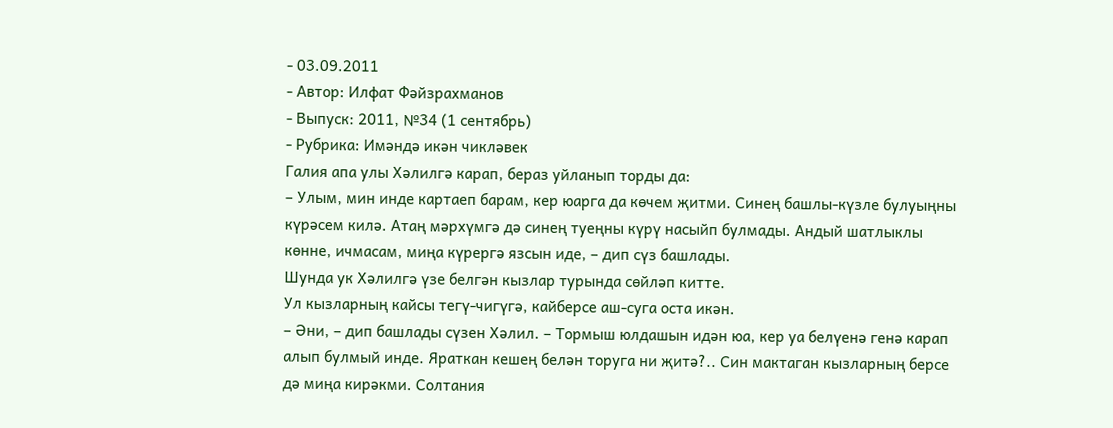- 03.09.2011
- Автор: Илфат Фәйзрахманов
- Выпуск: 2011, №34 (1 сентябрь)
- Рубрика: Имәндә икән чикләвек
Галия апа улы Хәлилгә карап, бераз уйланып торды да:
– Улым, мин инде картаеп барам, кер юарга да көчем җитми. Синең башлы-күзле булуыңны күрәсем килә. Атаң мәрхүмгә дә синең туеңны күрү насыйп булмады. Андый шатлыклы көнне, ичмасам, миңа күрергә язсын иде, – дип сүз башлады.
Шунда ук Хәлилгә үзе белгән кызлар турында сөйләп китте.
Ул кызларның кайсы тегү-чигүгә, кайберсе аш-суга оста икән.
– Әни, – дип башлады сүзен Хәлил. – Тормыш юлдашын идән юа, кер уа белүенә генә карап алып булмый инде. Яраткан кешең белән торуга ни җитә?.. Син мактаган кызларның берсе дә миңа кирәкми. Солтания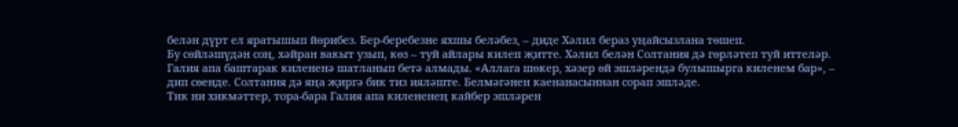белән дүрт ел яратышып йөрибез. Бер-беребезне яхшы беләбез, – диде Хәлил бераз уңайсызлана төшеп.
Бу сөйләшүдән соң, хәйран вакыт узып, көз – туй айлары килеп җитте. Хәлил белән Солтания дә гөрләтеп туй иттеләр. Галия апа баштарак килененә шатланып бетә алмады. «Аллага шөкер, хәзер өй эшләрендә булышырга киленем бар», – дип сөенде. Солтания дә яңа җиргә бик тиз ияләште. Белмәгәнен каенанасыннан сорап эшләде.
Тик ни хикмәттер, тора-бара Галия апа килененең кайбер эшләрен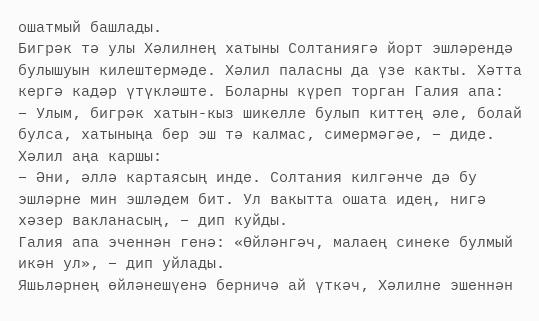ошатмый башлады.
Бигрәк тә улы Хәлилнең хатыны Солтаниягә йорт эшләрендә булышуын килештермәде. Хәлил паласны да үзе какты. Хәтта кергә кадәр үтүкләште. Боларны күреп торган Галия апа:
– Улым, бигрәк хатын-кыз шикелле булып киттең әле, болай булса, хатыныңа бер эш тә калмас, симермәгәе, – диде.
Хәлил аңа каршы:
– Әни, әллә картаясың инде. Солтания килгәнче дә бу эшләрне мин эшләдем бит. Ул вакытта ошата идең, нигә хәзер вакланасың, – дип куйды.
Галия апа эченнән генә: «Өйләнгәч, малаең синеке булмый икән ул», – дип уйлады.
Яшьләрнең өйләнешүенә берничә ай үткәч, Хәлилне эшеннән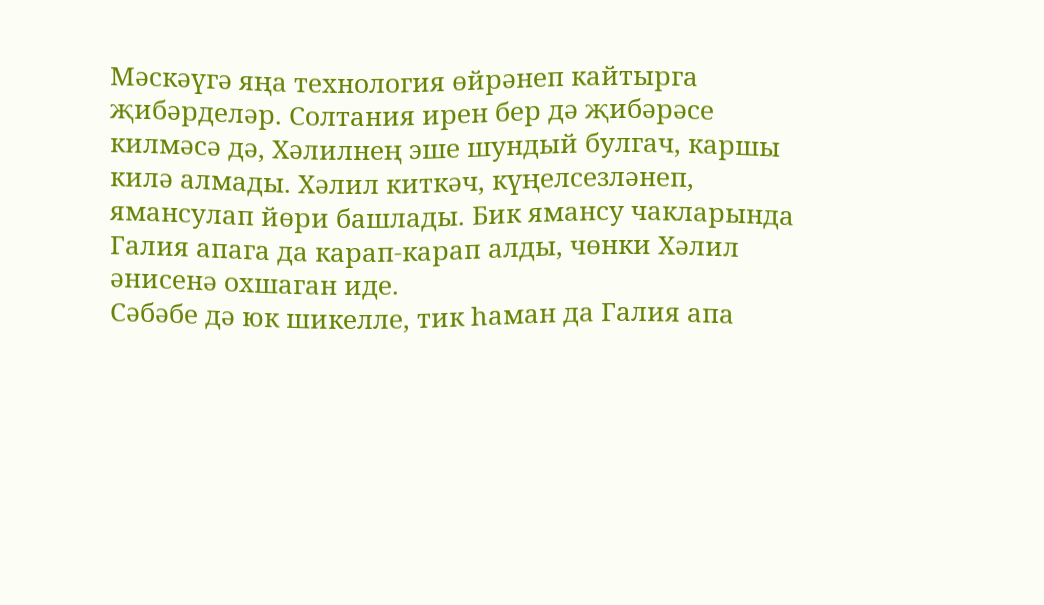Мәскәүгә яңа технология өйрәнеп кайтырга җибәрделәр. Солтания ирен бер дә җибәрәсе килмәсә дә, Хәлилнең эше шундый булгач, каршы килә алмады. Хәлил киткәч, күңелсезләнеп, ямансулап йөри башлады. Бик ямансу чакларында Галия апага да карап-карап алды, чөнки Хәлил әнисенә охшаган иде.
Сәбәбе дә юк шикелле, тик һаман да Галия апа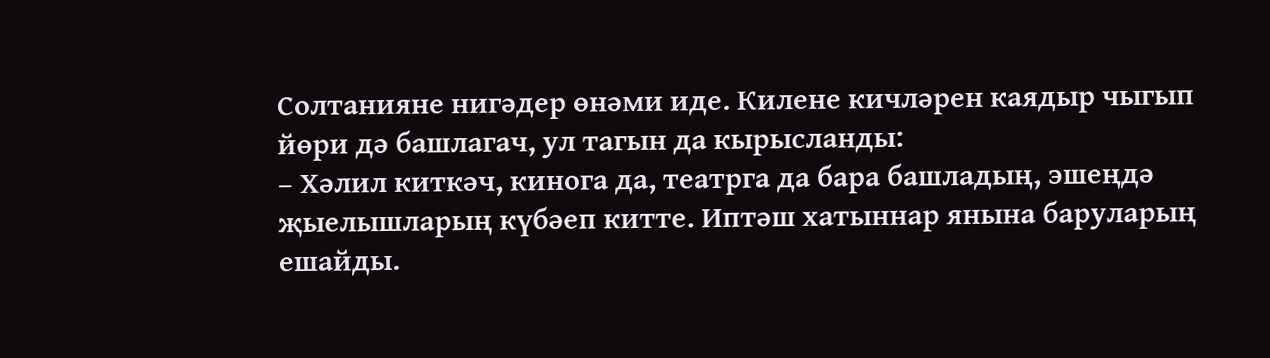Солтанияне нигәдер өнәми иде. Килене кичләрен каядыр чыгып йөри дә башлагач, ул тагын да кырысланды:
– Хәлил киткәч, кинога да, театрга да бара башладың, эшеңдә җыелышларың күбәеп китте. Иптәш хатыннар янына баруларың ешайды.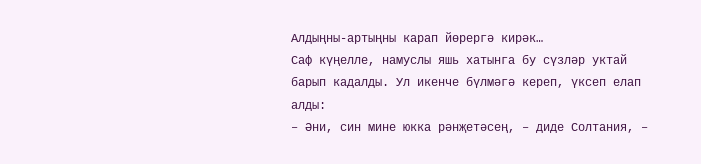Алдыңны-артыңны карап йөрергә кирәк…
Саф күңелле, намуслы яшь хатынга бу сүзләр уктай барып кадалды. Ул икенче бүлмәгә кереп, үксеп елап алды:
– Әни, син мине юкка рәнҗетәсең, – диде Солтания, –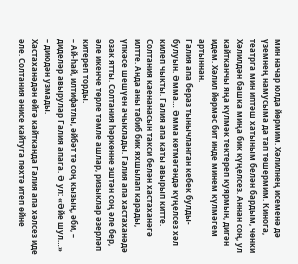мин начар юлда йөрмим. Хәлилнең исеменә дә үземнең намусыма да тап төшермим. Кинога, театрга мин иптәш хатыным белән бардым, чөнки Хәлилдән башка миңа бик күңелсез. Аннан соң, ул кайтканчы яңа күлмәк тектереп куярмын, дигән идем. Хәлил йөрмәс бит инде минем күлмәгем артыннан.
Галия апа бераз тынычланган кебек булды-булуын. Әмма… Әмма көтмәгәндә күңелсез хәл килеп чыкты. Галия апа каты авырып китте. Солтания каенанасын такси белән хастаханәгә илтте. Анда аны табиб бик яхшылап карады, үпкәсе шешүен ачыклады. Галия апа хастаханәдә озак ятты. Солтания һәркөнне эштән соң әле бер, әле икенче төрле тәмле ашлар, ризыклар әзерләп китереп торды.
– Ай-һай, илтифатлы, әйбәт тә соң кызың, әби, – диделәр авырулар Галия апага. Ә ул: «Әйе шул…» – диюдән узмады.
Хастаханәдән өйгә кайтканда Галия апа хәлсез иде әле. Солтания әнисе кайтуга пөхтә итеп өйне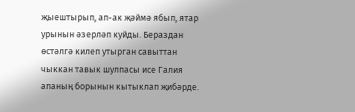җыештырып, ап-ак җәймә ябып, ятар урынын әзерләп куйды. Бераздан өстәлгә килеп утырган савыттан чыккан тавык шулпасы исе Галия апаның борынын кытыклап җибәрде.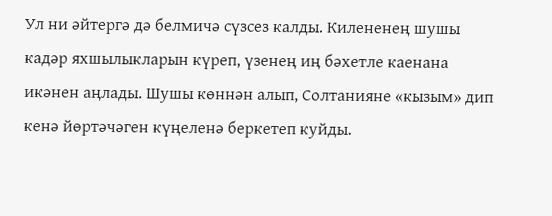Ул ни әйтергә дә белмичә сүзсез калды. Килененең шушы кадәр яхшылыкларын күреп, үзенең иң бәхетле каенана икәнен аңлады. Шушы көннән алып, Солтанияне «кызым» дип кенә йөртәчәген күңеленә беркетеп куйды.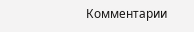Комментарии